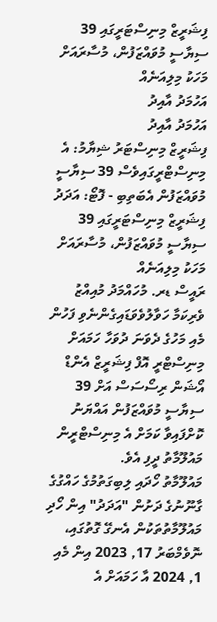ފިޝަރީޒް މިނިސްޓަރީގައި 39 ސިޔާސީ މުވައްޒަފުން، މުސާރައަށް މަހަކު މިލިއަނެއް
އަހުމަދު އާއިދު
އަހުމަދު އާއިދު
ފިޝަރީޒް މިނިސްޓަރު ޝިޔާމު: އެ މިނިސްޓްރީގައިވެސް 39 ސިޔާސީ މުވައްޒަފުން އެބަތިބި - ފޮޓޯ: އަދަދު
ފިޝަރީޒް މިނިސްޓަރީގައި 39 ސިޔާސީ މުވައްޒަފުން، މުސާރައަށް މަހަކު މިލިއަނެއް
ރައީސް ޑރ. މުހައްމަދު މުއިއްޒު ވެރިކަމާ ހަވާލުވެވަޑައިގެންނެވި ފަހުން މެއި މަހުގެ ދެވަނަ ދުވަހާ ހަމައަށް މިނިސްޓްރީ އޮފް ފިޝަރީޒް އެންޑް އޯޝަން ރިސޯސަސް އަށް 39 ސިޔާސީ މުވައްޒަފުން އައްޔަނު ކޮށްފައިވާ ކަމަށް އެ މިނިސްޓްރީން މައުލޫމާތު ދީފި އެވެ.
މައުލޫމާތު ހޯދައި ލިބިގަތުމުގެ ހައްގުގެ ގާނޫނުގެ ދަށުން "އަދަދު" އިން ހޯދި މައުލޫމާތުތަކުން އެނގޭ ގޮތުގައި، ނޮވެމްބަރު 17, 2023 އިން މެއި 1, 2024 އާ ހަމައަށް އެ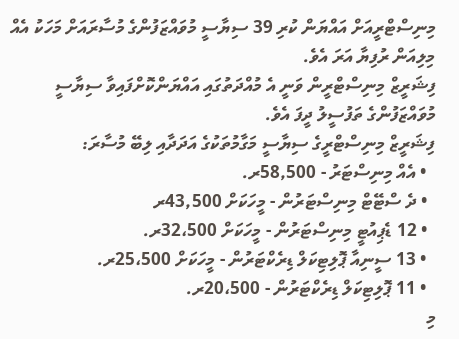މިނިސްޓްރީއަށް އައްޔަން ކުރި 39 ސިޔާސީ މުވައްޒަފުންގެ މުސާރައަށް މަހަކު އެއް މިލިއަން ރުފިޔާ އަރަ އެވެ.
ފިޝަރީޒް މިނިސްޓްރީން ވަނީ އެ މުއްދަތުގައި އައްޔަންކޮށްފައިވާ ސިޔާސީ މުވައްޒަފުންގެ ތަފުސީލު ދީފަ އެވެ.
ފިޝަރީޒް މިނިސްޓްރީގެ ސިޔާސީ މަގާމުތަކުގެ އަދަދާއި ލިބޭ މުސާރަ:
  • އެއް މިނިސްޓަރު - 58,500ރ.
  • ދެ ސްޓޭޓް މިނިސްޓަރުން - މީހަކަށް 43,500ރ
  • 12 ޑެޕިއުޓީ މިނިސްޓަރުން - މީހަކަށް 32،500ރ.
  • 13 ސީނިއާ ޕޮލިޓިކަލް ޑިރެކްޓަރުން - މީހަކަށް 25،500ރ.
  • 11 ޕޮލިޓިކަލް ޑިރެކްޓަރުން - 20،500ރ.
މި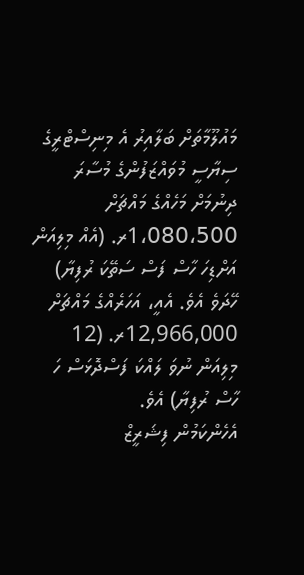މައުލޫމާތަށް ބަލާއިރު އެ މިނިސްޓްރީގެ ސިޔާސީ މުވައްޒަފުންގެ މުސާރަ ދިނުމަށް މަހެއްގެ މައްޗަށް 1،080،500ރ. (އެއް މިލިއަން އަށްޑިހަ ހާސް ފަސް ސަތޭކަ ރުފިޔާ) ހޭދަވެ އެވެ. އެއީ، އަހަރެއްގެ މައްޗަށް 12,966,000ރ. (12 މިލިއަން ނުވަ ލައްކަ ފަސްދޮޅަސް ހަ ހާސް ރުފިޔާ) އެވެ.
އެހެންކަމުން ފިޝަރީޒް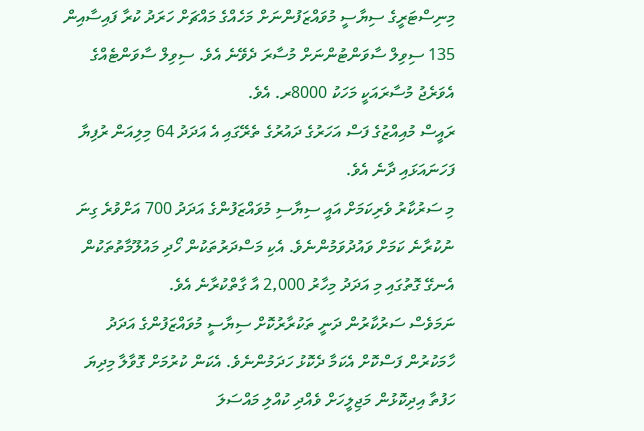މިނިސްޓަރީގެ ސިޔާސީ މުވައްޒަފުންނަށް މަހެއްގެ މައްޗަށް ހަރަދު ކުރާ ފައިސާއިން 135 ސިވިލް ސާވަންޓުންނަށް މުސާރަ ދެވޭނެ އެވެ. ސިވިލް ސާވަންޓެއްގެ އެވަރެޖު މުސާރައަކީ މަހަކު 8000ރ. އެވެ.
ރައީސް މުއިއްޒުގެ ފަސް އަހަރުގެ ދައުރުގެ ތެރޭގައި އެ އަދަދު 64 މިލިއަން ރުފިޔާ ފަހަނައަޅައި ދާނެ އެވެ.
މި ސަރުކާރު ވެރިކަމަށް އައީ ސިޔާސި މުވައްޒަފުންގެ އަދަދު 700 އަށްވުރެ ގިނަ ނުކުރާނެ ކަމަށް ވައުދުވަމުންނެވެ. އެކި މަސްދަރުތަކުން ހޯދި މައުލޫމާތުތަކުން އެނގޭ ގޮތުގައި މި އަދަދު މިހާރު 2,000 އާ ގާތްކުރާނެ އެވެ.
ނަމަވެސް ސަރުކާރުން ދަނީ ތަކުރާރުކޮށް ސިޔާސީ މުވައްޒަފުންގެ އަދަދު ހާމަކުރުން ފަސްކޮށް އެކަމާ ދެކޮޅު ހަދަމުންނެވެ. އެކަން ކުރުމަށް ގޮވާލާ މިދިޔަ ހަފުތާ އިދިކޮޅުން މަޖިލީހަށް ވެއްދި ކުއްލި މައްސަލަ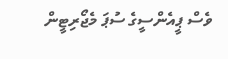ވެސް ޕީއެންސީގެ ސުޕަ މެޖޯރިޓީން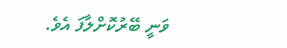ވަނީ ބޭރުކޮށްލާފަ އެވެ.